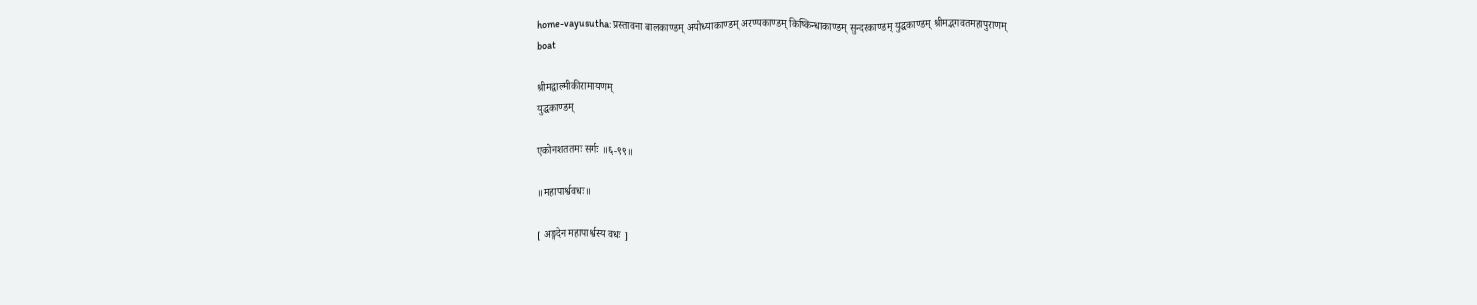home-vayusutha: प्रस्तावना बालकाण्डम् अयोध्याकाण्डम् अरण्यकाण्डम् किष्किन्धाकाण्डम् सुन्दरकाण्डम् युद्धकाण्डम् श्रीमद्भगवतमहापुराणम्
boat

श्रीमद्वाल्मीकीरामायणम्
युद्धकाण्डम्

एकोनशततमः सर्गः ॥६-९९॥

॥महापार्श्ववधः॥

[ अङ्गदेन महापार्श्वस्य वधः ]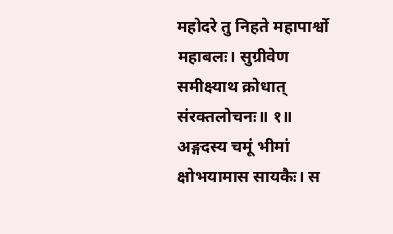महोदरे तु निहते महापार्श्वो महाबलः। सुग्रीवेण समीक्ष्याथ क्रोधात् संरक्तलोचनः॥ १॥ अङ्गदस्य चमूं भीमां क्षोभयामास सायकैः। स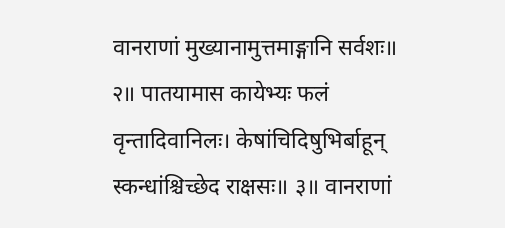वानराणां मुख्यानामुत्तमाङ्गानि सर्वशः॥ २॥ पातयामास कायेभ्यः फलं वृन्तादिवानिलः। केषांचिदिषुभिर्बाहून् स्कन्धांश्चिच्छेद राक्षसः॥ ३॥ वानराणां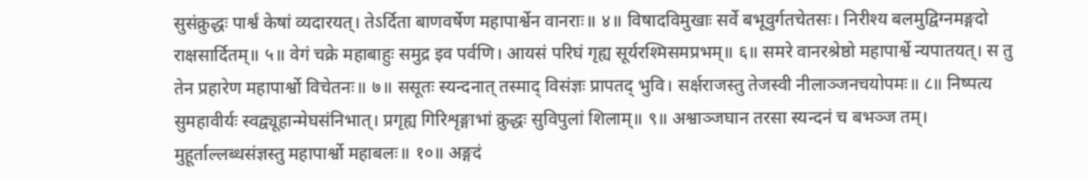सुसंक्रुद्धः पार्श्वं केषां व्यदारयत्। तेऽर्दिता बाणवर्षेण महापार्श्वेन वानराः॥ ४॥ विषादविमुखाः सर्वे बभूवुर्गतचेतसः। निरीश्य बलमुद्विग्नमङ्गदो राक्षसार्दितम्॥ ५॥ वेगं चक्रे महाबाहुः समुद्र इव पर्वणि। आयसं परिघं गृह्य सूर्यरश्मिसमप्रभम्॥ ६॥ समरे वानरश्रेष्ठो महापार्श्वे न्यपातयत्। स तु तेन प्रहारेण महापार्श्वो विचेतनः॥ ७॥ ससूतः स्यन्दनात् तस्माद् विसंज्ञः प्रापतद् भुवि। सर्क्षराजस्तु तेजस्वी नीलाञ्जनचयोपमः॥ ८॥ निष्पत्य सुमहावीर्यः स्वद्व्यूहान्मेघसंनिभात्। प्रगृह्य गिरिशृङ्गाभां क्रुद्धः सुविपुलां शिलाम्॥ ९॥ अश्वाञ्जघान तरसा स्यन्दनं च बभञ्ज तम्। मुहूर्ताल्लब्धसंज्ञस्तु महापार्श्वो महाबलः॥ १०॥ अङ्गदं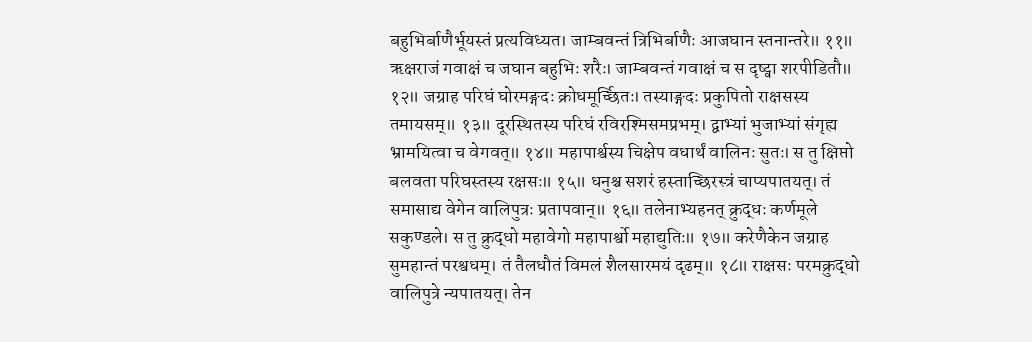बहुभिर्बाणैर्भूयस्तं प्रत्यविध्यत। जाम्बवन्तं त्रिभिर्बाणैः आजघान स्तनान्तरे॥ ११॥ ऋक्षराजं गवाक्षं च जघान बहुभिः शरैः। जाम्बवन्तं गवाक्षं च स दृष्ट्वा शरपीडितौ॥ १२॥ जग्राह परिघं घोरमङ्गदः क्रोधमूर्च्छितः। तस्याङ्गदः प्रकुपितो राक्षसस्य तमायसम्॥ १३॥ दूरस्थितस्य परिघं रविरश्मिसमप्रभम्। द्वाभ्यां भुजाभ्यां संगृह्य भ्रामयित्वा च वेगवत्॥ १४॥ महापार्श्वस्य चिक्षेप वधार्थं वालिनः सुतः। स तु क्षिप्तो बलवता परिघस्तस्य रक्षसः॥ १५॥ धनुश्च सशरं हस्ताच्छिरस्त्रं चाप्यपातयत्। तं समासाद्य वेगेन वालिपुत्रः प्रतापवान्॥ १६॥ तलेनाभ्यहनत् क्रुद्धः कर्णमूले सकुण्डले। स तु क्रुद्धो महावेगो महापार्श्वो महाद्युतिः॥ १७॥ करेणैकेन जग्राह सुमहान्तं परश्वधम्। तं तैलधौतं विमलं शैलसारमयं दृढम्॥ १८॥ राक्षसः परमक्रुद्धो वालिपुत्रे न्यपातयत्। तेन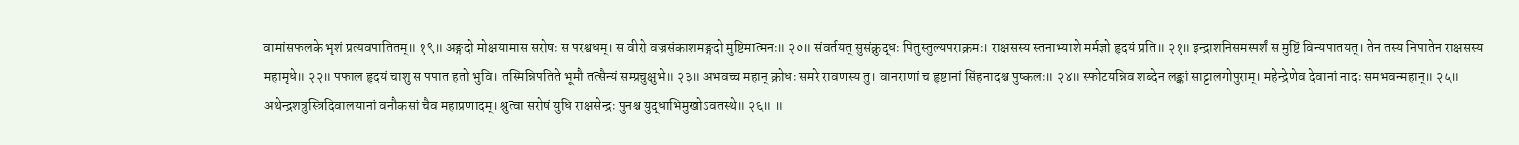वामांसफलके भृशं प्रत्यवपातितम्॥ १९॥ अङ्गदो मोक्षयामास सरोषः स परश्वधम्। स वीरो वज्रसंकाशमङ्गदो मुष्टिमात्मनः॥ २०॥ संवर्तयत् सुसंक्रुद्धः पितुस्तुल्यपराक्रमः। राक्षसस्य स्तनाभ्याशे मर्मज्ञो हृदयं प्रति॥ २१॥ इन्द्राशनिसमस्पर्शं स मुष्टिं विन्यपातयत्। तेन तस्य निपातेन राक्षसस्य महामृधे॥ २२॥ पफाल हृदयं चाशु स पपात हतो भुवि। तस्मिन्निपतिते भूमौ तत्सैन्यं सम्प्रचुक्षुभे॥ २३॥ अभवच्च महान् क्रोधः समरे रावणस्य तु। वानराणां च हृष्टानां सिंहनादश्च पुष्कलः॥ २४॥ स्फोटयन्निव शब्देन लङ्कां साट्टालगोपुराम्। महेन्द्रेणेव देवानां नादः समभवन्महान्॥ २५॥ अथेन्द्रशत्रुस्त्रिदिवालयानां वनौकसां चैव महाप्रणादम्। श्रुत्वा सरोषं युधि राक्षसेन्द्रः पुनश्च युद्धाभिमुखोऽवतस्थे॥ २६॥ ॥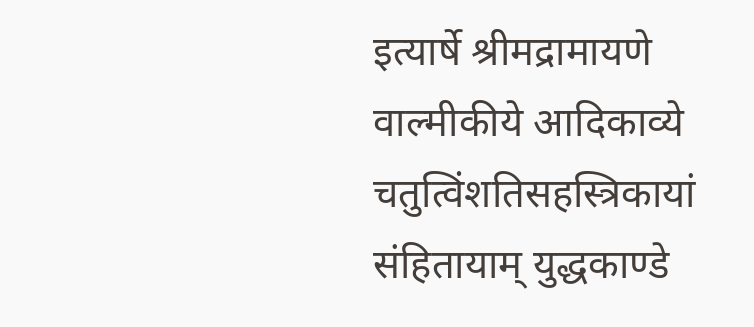इत्यार्षे श्रीमद्रामायणे वाल्मीकीये आदिकाव्ये चतुत्विंशतिसहस्त्रिकायां संहितायाम् युद्धकाण्डे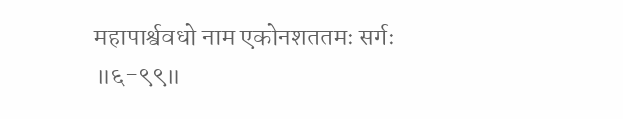महापार्श्ववधो नाम एकोनशततमः सर्गः ॥६-९९॥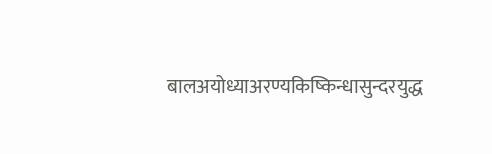बालअयोध्याअरण्यकिष्किन्धासुन्दरयुद्ध